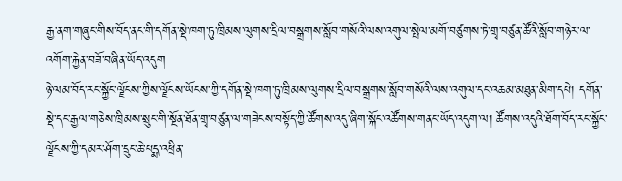རྒྱ་ནག་གཞུང་གིས་བོད་ནང་གི་དགོན་སྡེ་ཁག་ཏུ་ཁྲིམས་ལུགས་དྲིལ་བསྒྲགས་སློབ་གསོའི་ལས་འགུལ་སྤེལ་མགོ་བཙུགས་ཏེ་གྲྭ་བཙུན་ཚོའི་སློབ་གཉེར་ལ་འགོག་རྐྱེན་བཟོ་བཞིན་ཡོད་འདུག
ཉེ་ལམ་བོད་རང་སྐྱོང་ལྗོངས་ཀྱིས་ལྗོངས་ཡོངས་ཀྱི་དགོན་སྡེ་ཁག་ཏུ་ཁྲིམས་ལུགས་དྲིལ་བསྒྲགས་སློབ་གསོའི་ལས་འགུལ་དང་འཆམ་མཐུན་མིག་དཔེ། དགོན་སྡེ་དང་རྒྱལ་གཅེས་ཁྲིམས་སྲུང་གི་སྔོན་ཐོན་གྲྭ་བཙུན་ལ་གཟེངས་བསྟོད་ཀྱི་ཚོགས་འདུ་ཞིག་སྐོང་འཚོགས་གནང་ཡོད་འདུག་ལ། ཚོགས་འདུའི་ཐོག་བོད་རང་སྐྱོང་ལྗོངས་ཀྱི་དམར་ཤོག་དྲུང་ཆེ་པདྨ་འཕྲིན་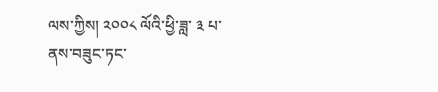ལས་ཀྱིས། ༢༠༠༨ ལོའི་ཕྱི་ཟླ་ ༣ པ་ནས་བཟུང་ཏང་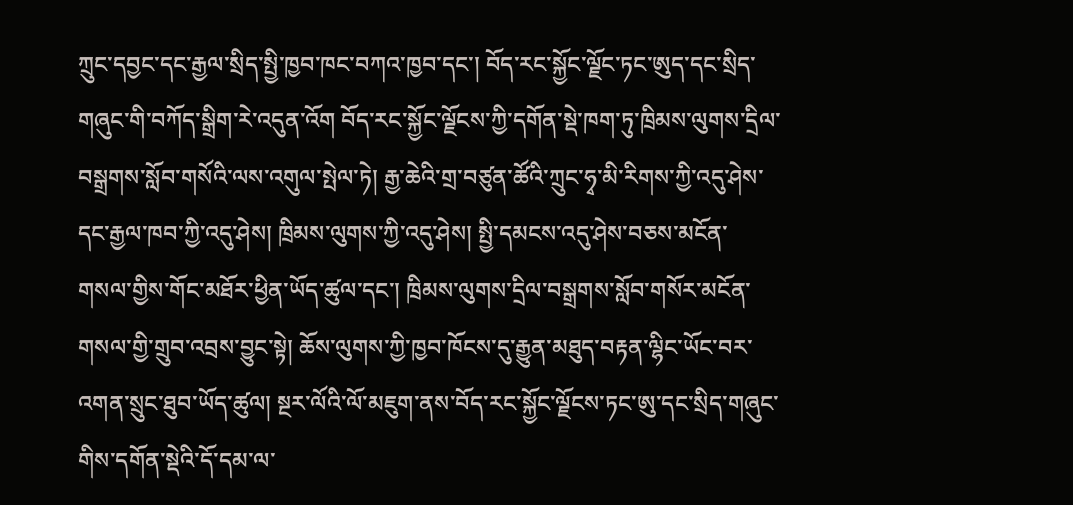ཀྲུང་དབྱང་དང་རྒྱལ་སྲིད་སྤྱི་ཁྱབ་ཁང་བཀའ་ཁྱབ་དང་། བོད་རང་སྐྱོང་ལྗོང་ཏང་ཨུད་དང་སྲིད་གཞུང་གི་བཀོད་སྒྲིག་རེ་འདུན་འོག བོད་རང་སྐྱོང་ལྗོངས་ཀྱི་དགོན་སྡེ་ཁག་ཏུ་ཁྲིམས་ལུགས་དྲིལ་བསྒྲགས་སློབ་གསོའི་ལས་འགུལ་སྤེལ་ཏེ། རྒྱ་ཆེའི་གྲ་བཙུན་ཚོའི་ཀྲུང་ཧྭ་མི་རིགས་ཀྱི་འདུ་ཤེས་དང་རྒྱལ་ཁབ་ཀྱི་འདུ་ཤེས། ཁྲིམས་ལུགས་ཀྱི་འདུ་ཤེས། སྤྱི་དམངས་འདུ་ཤེས་བཅས་མངོན་གསལ་གྱིས་གོང་མཐོར་ཕྱིན་ཡོད་ཚུལ་དང་། ཁྲིམས་ལུགས་དྲིལ་བསྒྲགས་སློབ་གསོར་མངོན་གསལ་གྱི་གྲུབ་འབྲས་བྱུང་སྟེ། ཆོས་ལུགས་ཀྱི་ཁྱབ་ཁོངས་དུ་རྒྱུན་མཐུད་བརྟན་ལྷིང་ཡོང་བར་འགན་སྲུང་ཐུབ་ཡོད་ཚུལ། སྔར་ལོའི་ལོ་མཇུག་ནས་བོད་རང་སྐྱོང་ལྗོངས་ཏང་ཨུ་དང་སྲིད་གཞུང་གིས་དགོན་སྡེའི་དོ་དམ་ལ་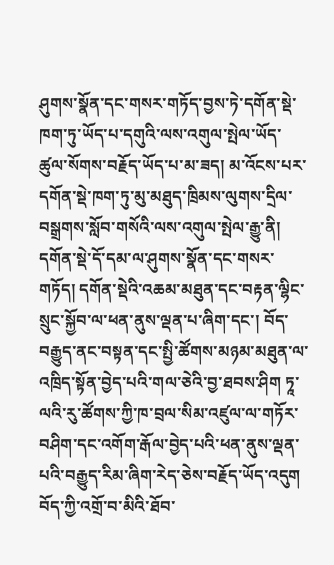ཤུགས་སྣོན་དང་གསར་གཏོད་བྱས་ཏེ་དགོན་སྡེ་ཁག་ཏུ་ཡོད་པ་དགུའི་ལས་འགུལ་སྤེལ་ཡོད་ཚུལ་སོགས་བརྗོད་ཡོད་པ་མ་ཟད། མ་འོངས་པར་དགོན་སྡེ་ཁག་ཏུ་མུ་མཐུད་ཁྲིམས་ལུགས་དྲིལ་བསྒྲགས་སློབ་གསོའི་ལས་འགུལ་སྤེལ་རྒྱུ་ནི། དགོན་སྡེ་དོ་དམ་ལ་ཤུགས་སྣོན་དང་གསར་གཏོད། དགོན་སྡེའི་འཆམ་མཐུན་དང་བརྟན་ལྷིང་སྲུང་སྐྱོབ་ལ་ཕན་ནུས་ལྡན་པ་ཞིག་དང་། བོད་བརྒྱུད་ནང་བསྟན་དང་སྤྱི་ཚོགས་མཉམ་མཐུན་ལ་འཁྲིད་སྟོན་བྱེད་པའི་གལ་ཅེའི་བྱ་ཐབས་ཤིག ཏཱ་ལའི་རུ་ཚོགས་ཀྱི་ཁ་བྲལ་སིམ་འཛུལ་ལ་གཏོར་བཤིག་དང་འགོག་རྒོལ་བྱེད་པའི་ཕན་ནུས་ལྡན་པའི་བརྒྱུད་རིམ་ཞིག་རེད་ཅེས་བརྗོད་ཡོད་འདུག
བོད་ཀྱི་འགྲོ་བ་མིའི་ཐོབ་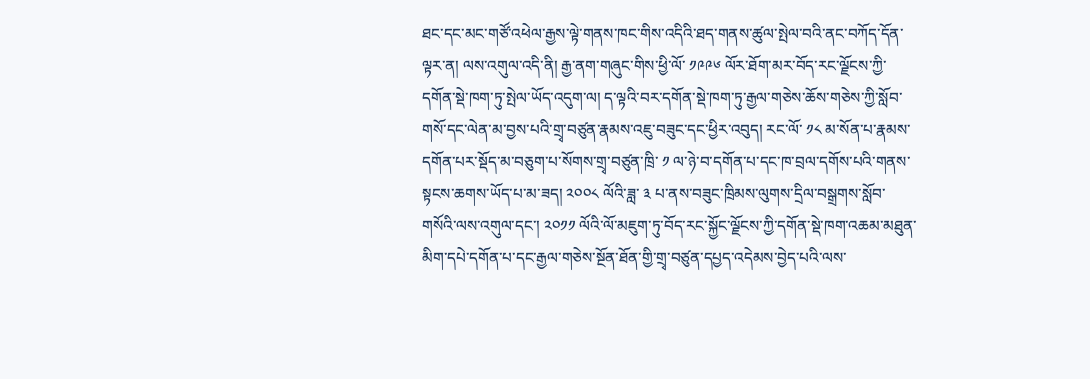ཐང་དང་མང་གཙོ་འཕེལ་རྒྱས་ལྟེ་གནས་ཁང་གིས་འདིའི་ཐད་གནས་ཚུལ་སྤེལ་བའི་ནང་བཀོད་དོན་ལྟར་ན། ལས་འགུལ་འདི་ནི། རྒྱ་ནག་གཞུང་གིས་ཕྱི་ལོ་ ༡༩༩༦ ལོར་ཐོག་མར་བོད་རང་ལྗོངས་ཀྱི་དགོན་སྡེ་ཁག་ཏུ་སྤེལ་ཡོད་འདུག་ལ། ད་ལྟའི་བར་དགོན་སྡེ་ཁག་ཏུ་རྒྱལ་གཅེས་ཆོས་གཅེས་ཀྱི་སློབ་གསོ་དང་ལེན་མ་བྱས་པའི་གྲྭ་བཙུན་རྣམས་འཇུ་བཟུང་དང་ཕྱིར་འབུད། རང་ལོ་ ༡༨ མ་སོན་པ་རྣམས་དགོན་པར་སྡོད་མ་བཅུག་པ་སོགས་གྲྭ་བཙུན་ཁྲི་ ༡ ལ་ཉེ་བ་དགོན་པ་དང་ཁ་བྲལ་དགོས་པའི་གནས་སྟངས་ཆགས་ཡོད་པ་མ་ཟད། ༢༠༠༨ ལོའི་ཟླ་ ༣ པ་ནས་བཟུང་ཁྲིམས་ལུགས་དྲིལ་བསྒྲགས་སློབ་གསོའི་ལས་འགུལ་དང་། ༢༠༡༡ ལོའི་ལོ་མཇུག་ཏུ་བོད་རང་སྐྱོང་ལྗོངས་ཀྱི་དགོན་སྡེ་ཁག་འཆམ་མཐུན་མིག་དཔེ་དགོན་པ་དང་རྒྱལ་གཅེས་སྔོན་ཐོན་གྱི་གྲྭ་བཙུན་དཔྱད་འདེམས་བྱེད་པའི་ལས་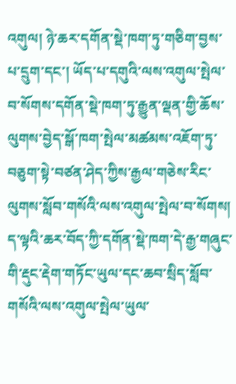འགུལ། ཉེ་ཆར་དགོན་སྡེ་ཁག་ཏུ་གཅིག་བྱས་པ་དྲུག་དང་། ཡོད་པ་དགུའི་ལས་འགུལ་སྤེལ་བ་སོགས་དགོན་སྡེ་ཁག་ཏུ་རྒྱུན་ལྡན་གྱི་ཆོས་ལུགས་བྱེད་སྒོ་ཁག་སྤེལ་མཚམས་འཇོག་ཏུ་བཅུག་སྟེ་བཙན་ཤེད་ཀྱིས་རྒྱལ་གཅེས་རིང་ལུགས་སློབ་གསོའི་ལས་འགུལ་སྤེལ་བ་སོགས། ད་ལྟའི་ཆར་བོད་ཀྱི་དགོན་སྡེ་ཁག་དེ་རྒྱ་གཞུང་གི་རྡུང་རྡེག་གཏོང་ཡུལ་དང་ཆབ་སྲིད་སློབ་གསོའི་ལས་འགུལ་སྤེལ་ཡུལ་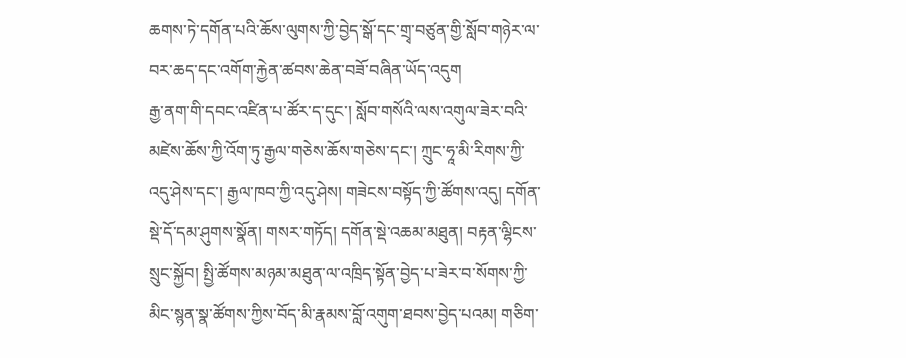ཆགས་ཏེ་དགོན་པའི་ཆོས་ལུགས་ཀྱི་བྱེད་སྒོ་དང་གྲྭ་བཙུན་གྱི་སློབ་གཉེར་ལ་བར་ཆད་དང་འགོག་རྐྱེན་ཚབས་ཆེན་བཟོ་བཞིན་ཡོད་འདུག
རྒྱ་ནག་གི་དབང་འཛིན་པ་ཚོར་ད་དུང་། སློབ་གསོའི་ལས་འགུལ་ཟེར་བའི་མཛེས་ཆོས་ཀྱི་འོག་ཏུ་རྒྱལ་གཅེས་ཆོས་གཅེས་དང་། ཀྲུང་ཧཱ་མི་རིགས་ཀྱི་འདུ་ཤེས་དང་། རྒྱལ་ཁབ་ཀྱི་འདུ་ཤེས། གཟེངས་བསྟོད་ཀྱི་ཚོགས་འདུ། དགོན་སྡེ་དོ་དམ་ཤུགས་སྣོན། གསར་གཏོད། དགོན་སྡེ་འཆམ་མཐུན། བརྟན་ལྷིངས་སྲུང་སྐྱོབ། སྤྱི་ཚོགས་མཉམ་མཐུན་ལ་འཁྲིད་སྟོན་བྱེད་པ་ཟེར་བ་སོགས་ཀྱི་མིང་སྙན་སྣ་ཚོགས་ཀྱིས་བོད་མི་རྣམས་བློ་འགུག་ཐབས་བྱེད་པའམ། གཅིག་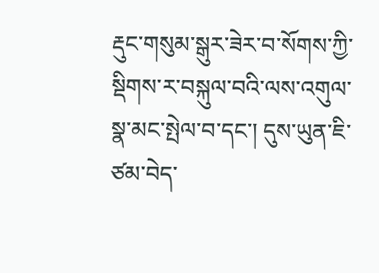རྡུང་གསུམ་སྒུར་ཟེར་བ་སོགས་ཀྱི་སྡིགས་ར་བསྐུལ་བའི་ལས་འགུལ་སྣ་མང་སྤེལ་བ་དང་། དུས་ཡུན་ཇི་ཙམ་བེད་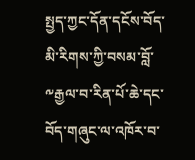སྤྱད་ཀྱང་དོན་དངོས་བོད་མི་རིགས་ཀྱི་བསམ་བློ་༸རྒྱལ་བ་རིན་པོ་ཆེ་དང་བོད་གཞུང་ལ་འཁོར་བ་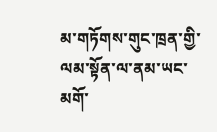མ་གཏོགས་གུང་ཁྲན་གྱི་ལམ་སྟོན་ལ་ནམ་ཡང་མགོ་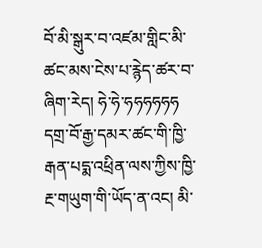བོ་མི་སྒུར་བ་འཛམ་གླིང་མི་ཚང་མས་ངེས་པ་རྙེད་ཚར་བ་ཞིག་རེད། ཧེ་ཧེ་ཧཧཧཧཧཧ
དགྲ་བོ་རྒྱ་དམར་ཚང་གི་ཁྱི་རྒན་པདྨ་འཕྲིན་ལས་ཀྱིས་ཁྱི་རྔ་གཡུག་གི་ཡོད་ན་འང། མི་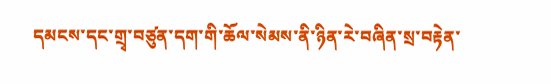དམངས་དང་གྲྭ་བཙུན་དག་གི་ཆོལ་སེམས་ནི་ཉིན་རེ་བཞིན་སྲ་བརྟེན་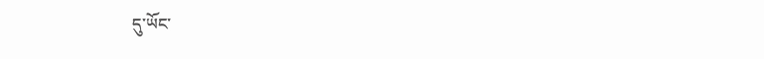དུ་ཡོང་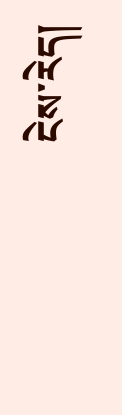ངེས་རེད།